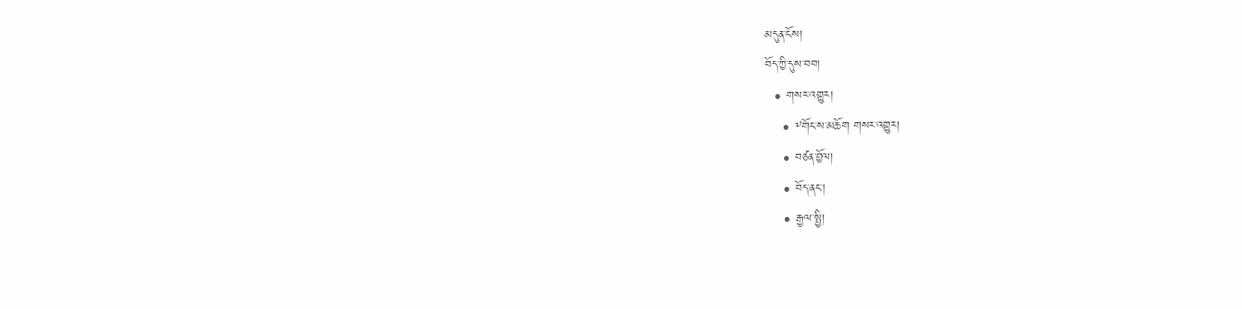མདུན་ངོས།
བོད་ཀྱི་དུས་བབ།
  • གསར་འགྱུར།
    • ༸གོང་ས་མཆོག གསར་འགྱུར།
    • བཙན་བྱོལ།
    • བོད་ནང་།
    • རྒྱལ་སྤྱི།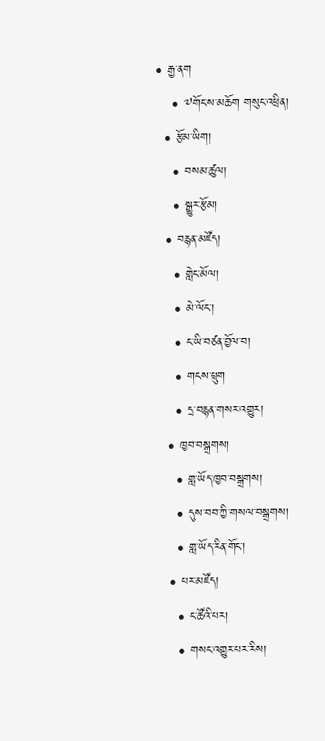• རྒྱ་ནག
    • ༧གོང་ས་མཆོག གསུང་འཕྲིན།
  • རྩོམ་ཡིག།
    • བསམ་ཚུལ།
    • སྒྱུར་རྩོམ།
  • བརྙན་མཛོད།
    • གླེང་མོལ།
    • མེ་ལོང་།
    • ང་ཡི་བཙན་བྱོལ་བ།
    • གངས་ཕྲུག
    • དྲ་བརྙན་གསར་འགྱུར།
  • ཁྱབ་བསྒྲགས།
    • གླ་ཡོད་ཁྱབ་བསྒྲགས།
    • དུས་བབ་ཀྱི་གསལ་བསྒྲགས།
    • གླ་ཡོད་རིན་གོང་།
  • པར་མཛོད།
    • ང་ཚོའི་པར།
    • གསང་འགྱུར་པར་རིས།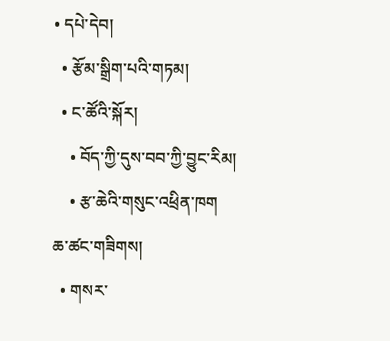• དཔེ་དེབ།
  • རྩོམ་སྒྲིག་པའི་གཏམ།
  • ང་ཚོའི་སྐོར།
    • བོད་ཀྱི་དུས་བབ་ཀྱི་བྱུང་རིམ།
    • རྩ་ཆེའི་གསུང་འཕྲིན་ཁག
ཆ་ཚང་གཟིགས།
  • གསར་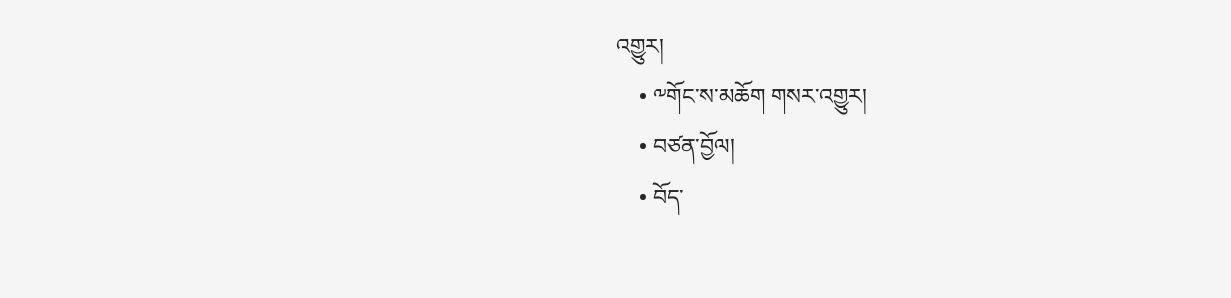འགྱུར།
    • ༸གོང་ས་མཆོག གསར་འགྱུར།
    • བཙན་བྱོལ།
    • བོད་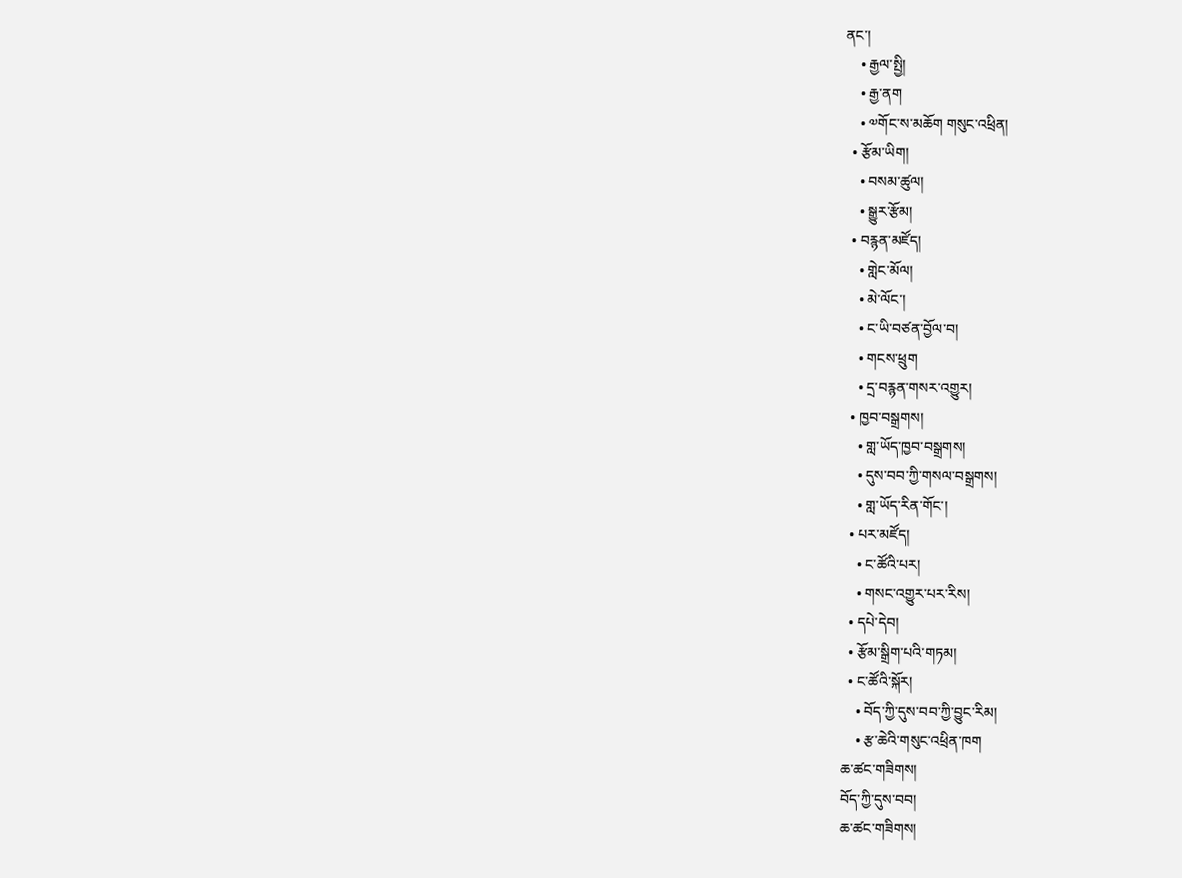ནང་།
    • རྒྱལ་སྤྱི།
    • རྒྱ་ནག
    • ༧གོང་ས་མཆོག གསུང་འཕྲིན།
  • རྩོམ་ཡིག།
    • བསམ་ཚུལ།
    • སྒྱུར་རྩོམ།
  • བརྙན་མཛོད།
    • གླེང་མོལ།
    • མེ་ལོང་།
    • ང་ཡི་བཙན་བྱོལ་བ།
    • གངས་ཕྲུག
    • དྲ་བརྙན་གསར་འགྱུར།
  • ཁྱབ་བསྒྲགས།
    • གླ་ཡོད་ཁྱབ་བསྒྲགས།
    • དུས་བབ་ཀྱི་གསལ་བསྒྲགས།
    • གླ་ཡོད་རིན་གོང་།
  • པར་མཛོད།
    • ང་ཚོའི་པར།
    • གསང་འགྱུར་པར་རིས།
  • དཔེ་དེབ།
  • རྩོམ་སྒྲིག་པའི་གཏམ།
  • ང་ཚོའི་སྐོར།
    • བོད་ཀྱི་དུས་བབ་ཀྱི་བྱུང་རིམ།
    • རྩ་ཆེའི་གསུང་འཕྲིན་ཁག
ཆ་ཚང་གཟིགས།
བོད་ཀྱི་དུས་བབ།
ཆ་ཚང་གཟིགས།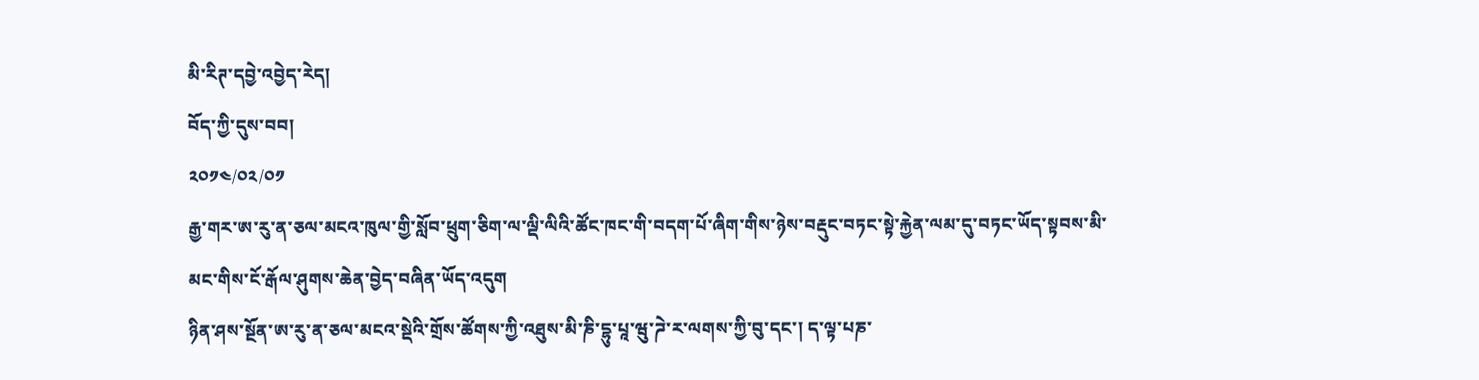མི་རིཊ་དབྱེ་འབྱེད་རེད།
བོད་ཀྱི་དུས་བབ།
༢༠༡༤/༠༢/༠༡
རྒྱ་གར་ཨ་རུ་ན་ཅལ་མངའ་ཁུལ་གྱི་སློབ་ཕྲུག་ཅིག་ལ་ལྡི་ལིའི་ཚོང་ཁང་གི་བདག་པོ་ཞིག་གིས་ཉེས་བརྡུང་བཏང་སྟེ་རྐྱེན་ལམ་དུ་བཏང་ཡོད་སྟབས་མི་མང་གིས་ངོ་རྒོལ་ཤུགས་ཆེན་བྱེད་བཞིན་ཡོད་འདུག
ཉིན་ཤས་སྔོན་ཨ་རུ་ན་ཅལ་མངའ་སྡེའི་གྲོས་ཚོགས་ཀྱི་འཐུས་མི་ཎི་དྷུ་པཱ་ཝུ་ཌེ་ར་ལགས་ཀྱི་བུ་དང་། ད་ལྟ་པཎ་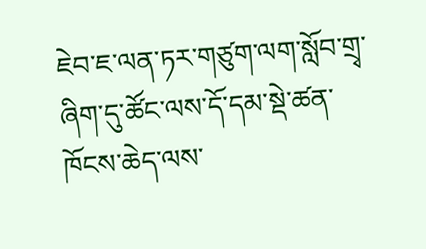ཇེབ་ཇ་ལན་ཏར་གཙུག་ལག་སློབ་གྲྭ་ཞིག་དུ་ཚོང་ལས་དོ་དམ་སྡེ་ཚན་ཁོངས་ཆེད་ལས་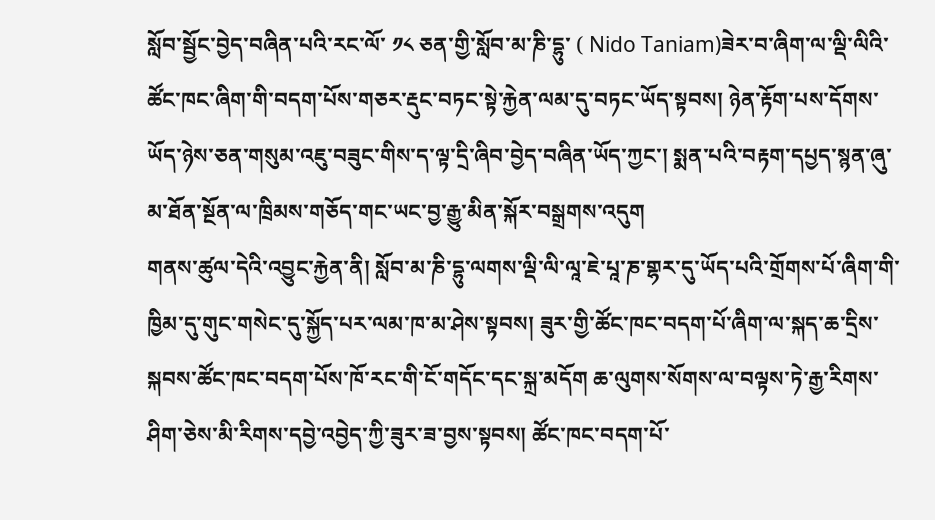སློབ་སྦྱོང་བྱེད་བཞིན་པའི་རང་ལོ་ ༡༨ ཅན་གྱི་སློབ་མ་ཎི་དྷུ་ ( Nido Taniam)ཟེར་བ་ཞིག་ལ་ལྡི་ལིའི་ཚོང་ཁང་ཞིག་གི་བདག་པོས་གཅར་རྡུང་བཏང་སྟེ་རྐྱེན་ལམ་དུ་བཏང་ཡོད་སྟབས། ཉེན་རྟོག་པས་དོགས་ཡོད་ཉེས་ཅན་གསུམ་འཇུ་བཟུང་གིས་ད་ལྟ་དྲི་ཞིབ་བྱེད་བཞིན་ཡོད་ཀྱང་། སྨན་པའི་བརྟག་དཔྱད་སྙན་ཞུ་མ་ཐོན་སྔོན་ལ་ཁྲིམས་གཅོད་གང་ཡང་བྱ་རྒྱུ་མིན་སྐོར་བསྒྲགས་འདུག
གནས་ཚུལ་དེའི་འབྱུང་རྐྱེན་ནི། སློབ་མ་ཎི་དྷུ་ལགས་ལྡི་ལི་ལཱ་ཇེ་པཱ་ཎ་གྷར་དུ་ཡོད་པའི་གྲོགས་པོ་ཞིག་གི་ཁྱིམ་དུ་གུང་གསེང་དུ་སྐྱོད་པར་ལམ་ཁ་མ་ཤེས་སྟབས། ཟུར་གྱི་ཚོང་ཁང་བདག་པོ་ཞིག་ལ་སྐད་ཆ་དྲིས་སྐབས་ཚོང་ཁང་བདག་པོས་ཁོ་རང་གི་ངོ་གདོང་དང་སྐྲ་མདོག ཆ་ལུགས་སོགས་ལ་བལྟས་ཏེ་རྒྱ་རིགས་ཤིག་ཅེས་མི་རིགས་དབྱེ་འབྱེད་ཀྱི་ཟུར་ཟ་བྱས་སྟབས། ཚོང་ཁང་བདག་པོ་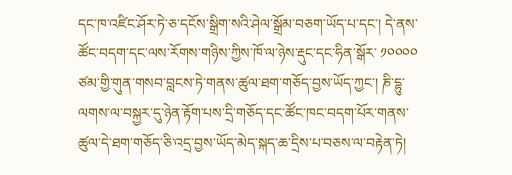དང་ཁ་འཛིང་ཤོར་ཏེ་ཅ་དངོས་སྒྲིག་སའི་ཤེལ་སྒྲོམ་བཅག་ཡོད་པ་དང་། དེ་ནས་ཚོང་བདག་དང་ལས་རོགས་གཉིས་ཀྱིས་ཁོ་ལ་ཉེས་རྡུང་དང་ཧིན་སྒོར་ ༡༠༠༠༠ ཙམ་གྱི་གུན་གསབ་བླངས་ཏེ་གནས་ཚུལ་ཐག་གཅོད་བྱས་ཡོད་ཀྱང་། ཎི་དྷུ་ལགས་ལ་བསྐྱར་དུ་ཉེན་རྟོག་པས་དྲི་གཅོད་དང་ཚོང་ཁང་བདག་པོར་གནས་ཚུལ་དེ་ཐག་གཅོད་ཅི་འདྲ་བྱས་ཡོད་མེད་སྐད་ཆ་དྲིས་པ་བཅས་ལ་བརྟེན་ཏེ།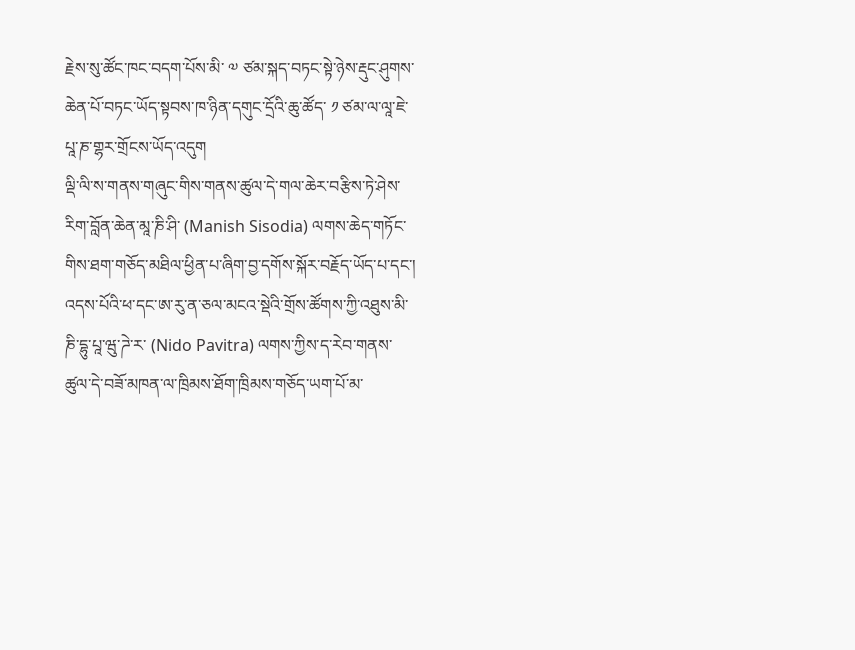རྗེས་སུ་ཚོང་ཁང་བདག་པོས་མི་ ༧ ཙམ་སྐད་བཏང་སྟེ་ཉེས་རྡུང་ཤུགས་ཆེན་པོ་བཏང་ཡོད་སྟབས་ཁ་ཉིན་དགུང་དྲོའི་ཆུ་ཚོད་ ༡ ཙམ་ལ་ལཱ་ཇེ་པཱ་ཎ་གྷར་གྲོངས་ཡོད་འདུག
ལྡི་ལི་ས་གནས་གཞུང་གིས་གནས་ཚུལ་དེ་གལ་ཆེར་བརྩིས་ཏེ་ཤེས་རིག་བློན་ཆེན་མཱ་ཎི་ཤི་ (Manish Sisodia) ལགས་ཆེད་གཏོང་གིས་ཐག་གཅོད་མཐིལ་ཕྱིན་པ་ཞིག་བྱ་དགོས་སྐོར་བརྗོད་ཡོད་པ་དང་། འདས་པོའི་ཕ་དང་ཨ་རུ་ན་ཅལ་མངའ་སྡེའི་གྲོས་ཚོགས་ཀྱི་འཐུས་མི་ཎི་དྷུ་པཱ་ཝུ་ཌེ་ར་ (Nido Pavitra) ལགས་ཀྱིས་ད་རེབ་གནས་ཚུལ་དེ་བཟོ་མཁན་ལ་ཁྲིམས་ཐོག་ཁྲིམས་གཅོད་ཡག་པོ་མ་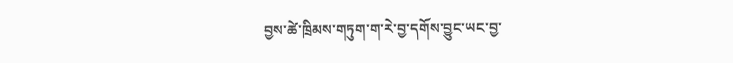བྱས་ཚེ་ཁྲིམས་གཏུག་ག་རེ་བྱ་དགོས་བྱུང་ཡང་བྱ་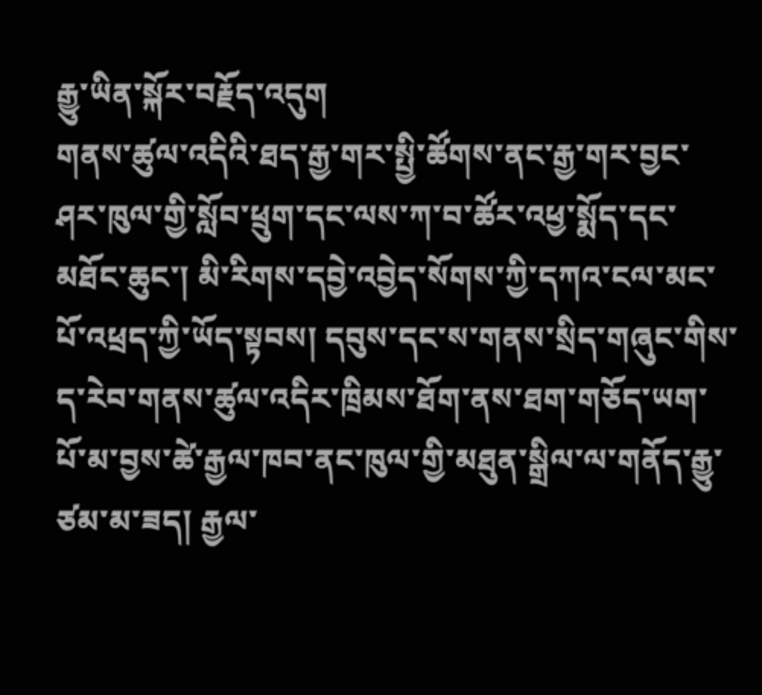རྒྱུ་ཡིན་སྐོར་བརྗོད་འདུག
གནས་ཚུལ་འདིའི་ཐད་རྒྱ་གར་སྤྱི་ཚོགས་ནང་རྒྱ་གར་བྱང་ཤར་ཁུལ་གྱི་སློབ་ཕྲུག་དང་ལས་ཀ་བ་ཚོར་འཕྱ་སྨོད་དང་མཐོང་ཆུང་། མི་རིགས་དབྱེ་འབྱེད་སོགས་ཀྱི་དཀའ་ངལ་མང་པོ་འཕྲད་ཀྱི་ཡོད་སྟབས། དབུས་དང་ས་གནས་སྲིད་གཞུང་གིས་ད་རེབ་གནས་ཚུལ་འདིར་ཁྲིམས་ཐོག་ནས་ཐག་གཅོད་ཡག་པོ་མ་བྱས་ཚེ་རྒྱལ་ཁབ་ནང་ཁུལ་གྱི་མཐུན་སྒྲིལ་ལ་གནོད་རྒྱུ་ཙམ་མ་ཟད། རྒྱལ་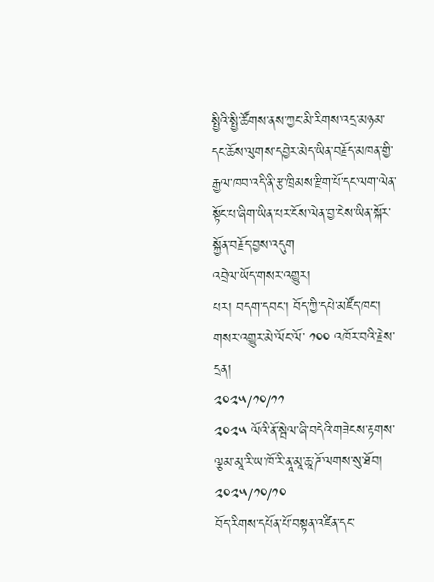སྤྱིའི་སྤྱི་ཚོགས་ནས་ཀྱང་མི་རིགས་འདྲ་མཉམ་དང་ཆོས་ལུགས་དབྱེར་མེད་ཡིན་བརྗོད་མཁན་གྱི་རྒྱལ་ཁབ་འདི་ནི་རྩ་ཁྲིམས་རྫིག་པོ་དང་ལག་ལེན་སྟོང་པ་ཞིག་ཡིན་པར་ངོས་ལེན་བྱ་ངེས་ཡིན་སྐོར་སྐྱོན་བརྗོད་བྱས་འདུག
འབྲེལ་ཡོད་གསར་འགྱུར།
པར། བདག་དབང་། བོད་ཀྱི་དཔེ་མཛོད་ཁང་།
གསར་འགྱུར་མེ་ལོང་ལོ་ ༡༠༠ འཁོར་བའི་རྗེས་དྲན།
༢༠༢༥/༡༠/༡༡
༢༠༢༥ ལོའི་ནོ་སྦེལ་ཞི་བདེའི་གཟེངས་རྟགས་ལྕམ་མཱ་རི་ཡ་ཁོ་རི་ནཱ་མཱ་ཆཱ་ཌོ་ལགས་སུ་ཐོབ།
༢༠༢༥/༡༠/༡༠
བོད་རིགས་དཔོན་པོ་བསྟན་འཛིན་དང་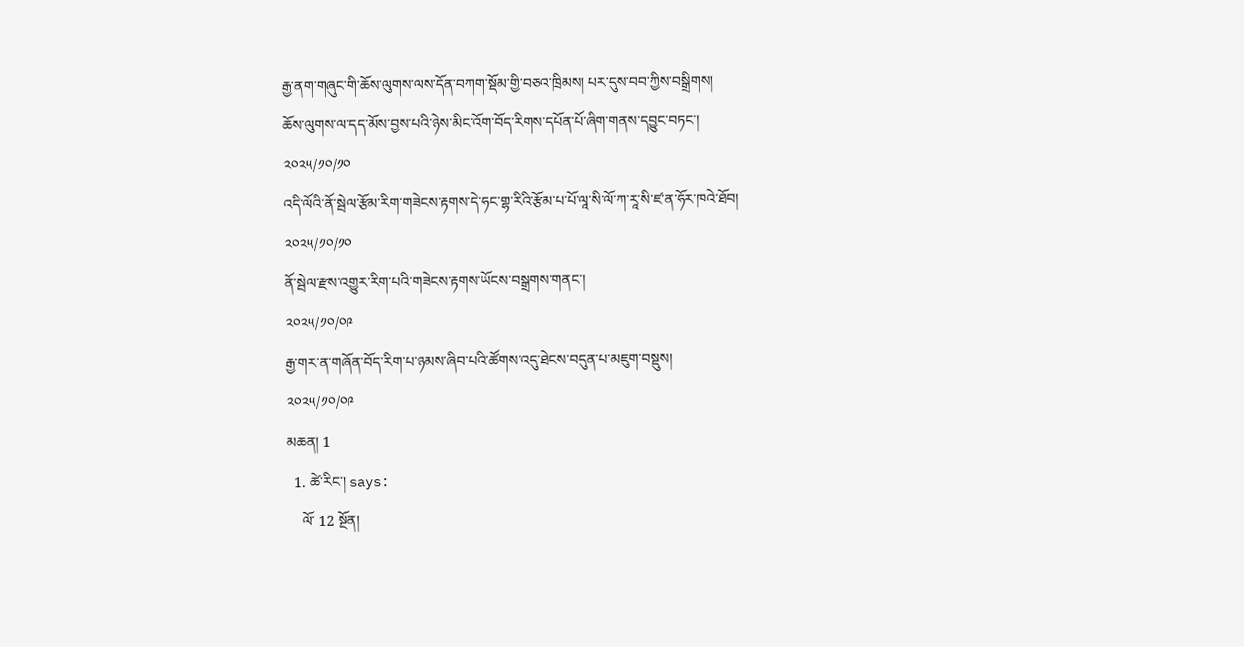རྒྱ་ནག་གཞུང་གི་ཆོས་ལུགས་ལས་དོན་བཀག་སྡོམ་གྱི་བཅའ་ཁྲིམས། པར་དུས་བབ་ཀྱིས་བསྒྲིགས།
ཆོས་ལུགས་ལ་དད་མོས་བྱས་པའི་ཉེས་མིང་འོག་བོད་རིགས་དཔོན་པོ་ཞིག་གནས་དབྱུང་བཏང་།
༢༠༢༥/༡༠/༡༠
འདི་ལོའི་ནོ་སྦེལ་རྩོམ་རིག་གཟེངས་རྟགས་དེ་ཧང་གྷ་རིའི་རྩོམ་པ་པོ་ལཱ་སི་ལོ་ཀ་རཱ་སི་ཛ་ན་ཧོར་ཁའེ་ཐོབ།
༢༠༢༥/༡༠/༡༠
ནོ་སྦེལ་རྫས་འགྱུར་རིག་པའི་གཟེངས་རྟགས་ཡོངས་བསྒྲགས་གནང་།
༢༠༢༥/༡༠/༠༩
རྒྱ་གར་ན་གཞོན་བོད་རིག་པ་ཉམས་ཞིབ་པའི་ཚོགས་འདུ་ཐེངས་བདུན་པ་མཇུག་བསྡུས།
༢༠༢༥/༡༠/༠༩
མཆན། 1
  1. ཚེ་རིང་། says:
    ལོ་ 12 སྔོན།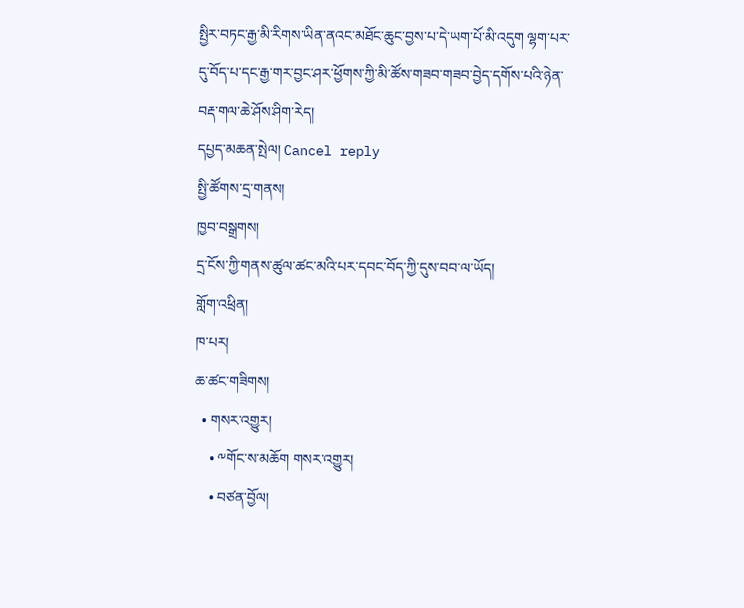སྤྱིར་བཏང་རྒྱ་མི་རིགས་ཡིན་ནའང་མཐོང་ཆུང་བྱས་པ་དེ་ཡག་པོ་མི་འདུག ལྷག་པར་དུ་བོད་པ་དང་རྒྱ་གར་བྱང་ཤར་ཕྱོགས་ཀྱི་མི་ཚོས་གཟབ་གཟབ་བྱེད་དགོས་པའི་ཉེན་བརྡ་གལ་ཆེ་ཤོས་ཤིག་རེད།
དཔྱད་མཆན་སྤེལ། Cancel reply
སྤྱི་ཚོགས་དྲ་གནས།
ཁྱབ་བསྒྲགས།
དྲ་ངོས་ཀྱི་གནས་ཚུལ་ཚང་མའི་པར་དབང་བོད་ཀྱི་དུས་བབ་ལ་ཡོད།
གློག་འཕྲིན།
ཁ་པར།
ཆ་ཚང་གཟིགས།
  • གསར་འགྱུར།
    • ༸གོང་ས་མཆོག གསར་འགྱུར།
    • བཙན་བྱོལ།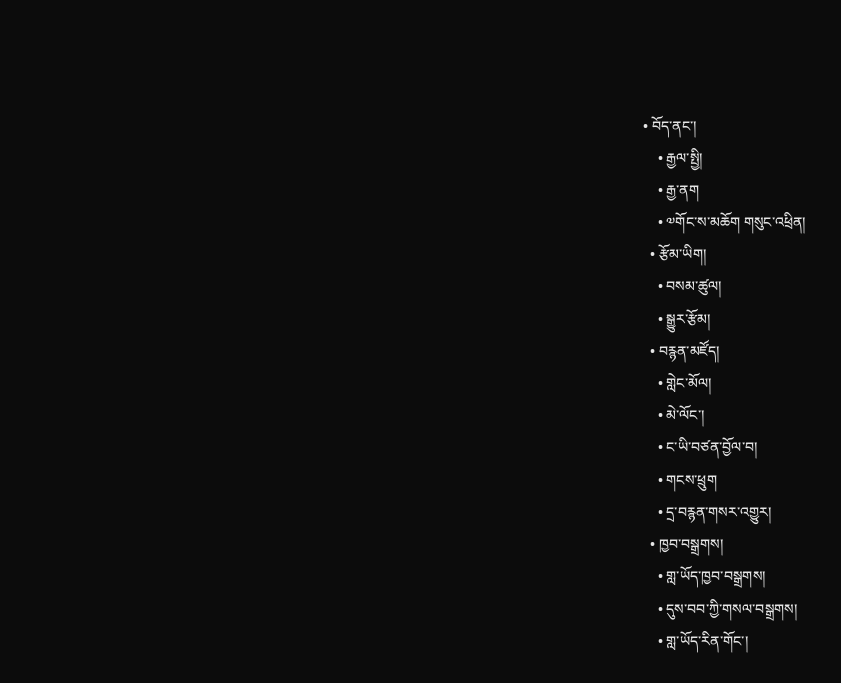• བོད་ནང་།
    • རྒྱལ་སྤྱི།
    • རྒྱ་ནག
    • ༧གོང་ས་མཆོག གསུང་འཕྲིན།
  • རྩོམ་ཡིག།
    • བསམ་ཚུལ།
    • སྒྱུར་རྩོམ།
  • བརྙན་མཛོད།
    • གླེང་མོལ།
    • མེ་ལོང་།
    • ང་ཡི་བཙན་བྱོལ་བ།
    • གངས་ཕྲུག
    • དྲ་བརྙན་གསར་འགྱུར།
  • ཁྱབ་བསྒྲགས།
    • གླ་ཡོད་ཁྱབ་བསྒྲགས།
    • དུས་བབ་ཀྱི་གསལ་བསྒྲགས།
    • གླ་ཡོད་རིན་གོང་།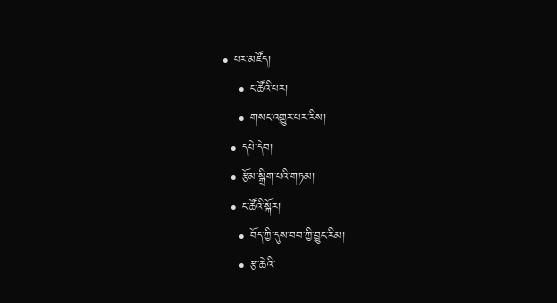• པར་མཛོད།
    • ང་ཚོའི་པར།
    • གསང་འགྱུར་པར་རིས།
  • དཔེ་དེབ།
  • རྩོམ་སྒྲིག་པའི་གཏམ།
  • ང་ཚོའི་སྐོར།
    • བོད་ཀྱི་དུས་བབ་ཀྱི་བྱུང་རིམ།
    • རྩ་ཆེའི་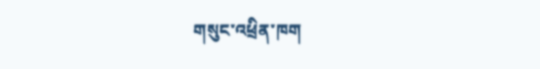གསུང་འཕྲིན་ཁག